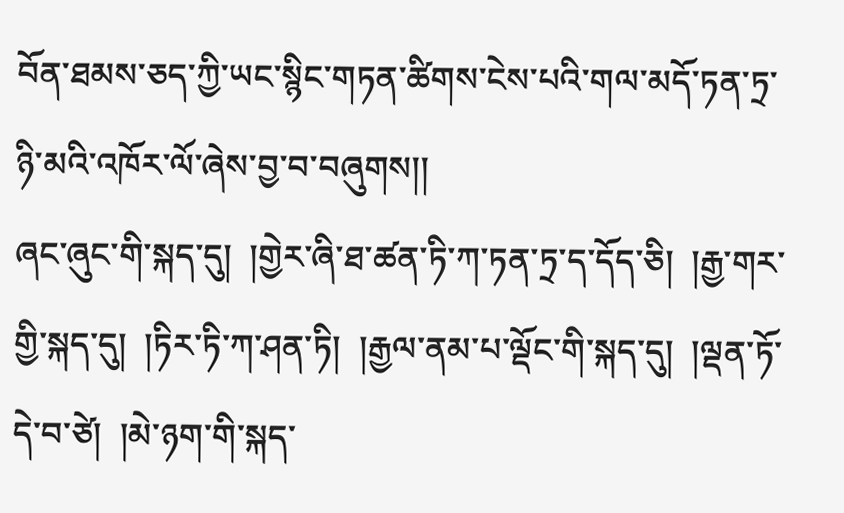བོན་ཐམས་ཅད་ཀྱི་ཡང་སྙིང་གཏན་ཚིགས་ངེས་པའི་གལ་མདོ་ཏན་ཏྲ་ཉི་མའི་འཁོར་ལོ་ཞེས་བྱ་བ་བཞུགས།།
ཞང་ཞུང་གི་སྐད་དུ།  །གྱེར་ཞི་ཐ་ཚན་ཏི་ཀ་ཏན་ཏྲ་ད་དོད་ཅི།  །རྒྱ་གར་གྱི་སྐད་དུ།  །ཏིར་ཏི་ཀ་ཤན་ཏི།  །རྒྱལ་ནམ་པ་ལྡོང་གི་སྐད་དུ།  །ལྡན་ཏོ་དེ་བ་ཙེ།  །མེ་ཉག་གི་སྐད་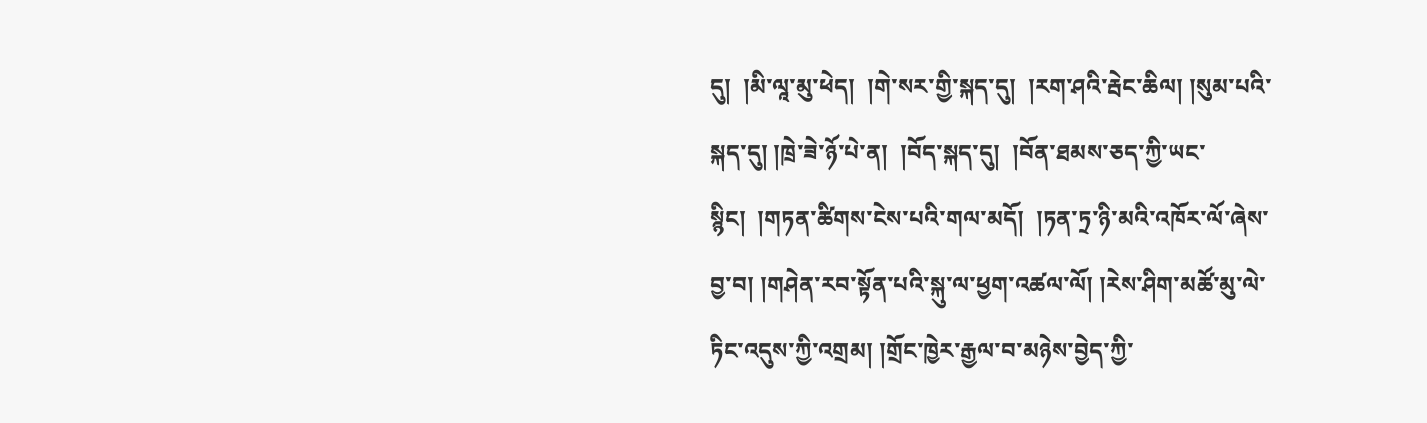དུ།  །མི་ལཱ་མུ་ཕེད།  །གེ་སར་གྱི་སྐད་དུ།  །རག་ཤའི་རྦེང་ཆིལ། །སུམ་པའི་སྐད་དུ། །ཁྲེ་ཟེ་ཉོ་པེ་ན།  །བོད་སྐད་དུ།  །བོན་ཐམས་ཅད་ཀྱི་ཡང་སྙིང།  །གཏན་ཚིགས་ངེས་པའི་གལ་མདོ།  །ཏན་ཏྲ་ཉི་མའི་འཁོར་ལོ་ཞེས་བྱ་བ། །གཤེན་རབ་སྟོན་པའི་སྐུ་ལ་ཕྱག་འཚལ་ལོ། །རེས་ཤིག་མཚོ་མུ་ལེ་ཏིང་འདུས་ཀྱི་འགྲམ། །གྲོང་ཁྱེར་རྒྱལ་བ་མཉེས་བྱེད་ཀྱི་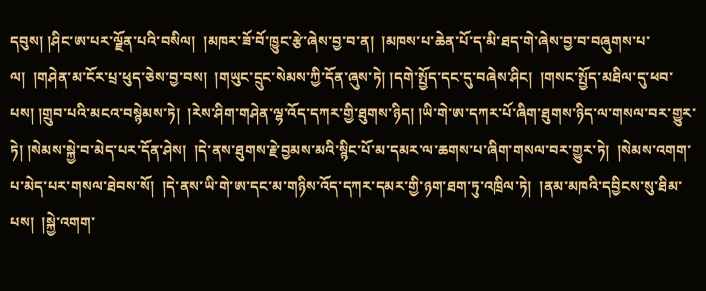དབུས། །ཤིང་ཨ་པར་ལྗོན་པའི་བསིལ།  །མཁར་ཟོ་བོ་ཁྱུང་རྩེ་ཞེས་བྱ་བ་ན།  །མཁས་པ་ཆེན་པོ་ད་མི་ཐད་གེ་ཞེས་བྱ་བ་བཞུགས་པ་ལ།  །གཤེན་མ་ངོར་པྲ་ཕུད་ཅེས་བྱ་བས།  །གཡུང་དྲུང་སེམས་ཀྱི་དོན་ཞུས་ཏེ། །དགེ་སྤྱོད་དང་དུ་བཞེས་ཤིང།  །གསང་སྤྱོད་མཐིལ་དུ་ཕབ་པས། །གྲུབ་པའི་མངའ་བསྙེམས་ཏེ།  །རེས་ཤིག་གཤེན་ལྷ་འོད་དཀར་གྱི་ཐུགས་ཉིད། །ཡི་གེ་ཨ་དཀར་པོ་ཞིག་ཐུགས་ཉིད་ལ་གསལ་བར་གྱུར་ཏེ། །སེམས་སྐྱེ་བ་མེད་པར་དོན་ཤེས།  །དེ་ནས་ཐུགས་རྗེ་བྱམས་མའི་སྙིང་པོ་མ་དམར་ལ་ཆགས་པ་ཞིག་གསལ་བར་གྱུར་ཏེ།  །སེམས་འགག་པ་མེད་པར་གསལ་ཐེབས་སོ།  །དེ་ནས་ཡི་གེ་ཨ་དང་མ་གཉིས་འོད་དཀར་དམར་གྱི་ཉག་ཐག་ཏུ་འཁྲིལ་ཏེ།  །ནམ་མཁའི་དབྱིངས་སུ་ཐིམ་པས།  །སྐྱེ་འགག་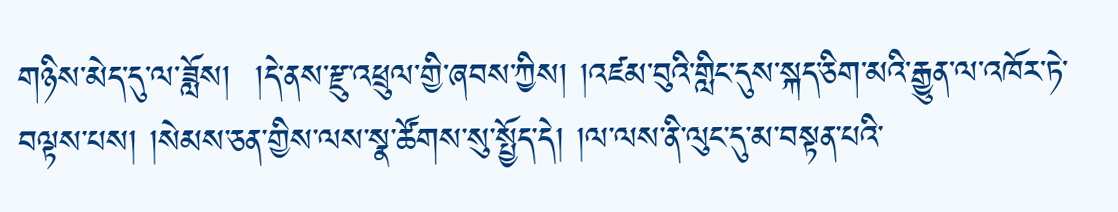གཉིས་མེད་དུ་ལ་ཟློས།  །དེ་ནས་རྫུ་འཕྲུལ་གྱི་ཞབས་ཀྱིས། །འཛམ་བུའི་གླིང་དུས་སྐད་ཅིག་མའི་རྒྱུན་ལ་འཁོར་ཏེ་བལྟས་པས། །སེམས་ཅན་གྱིས་ལས་སྣ་ཚོགས་སུ་སྤྱོད་དེ། །ལ་ལས་ནི་ལུང་དུ་མ་བསྟན་པའི་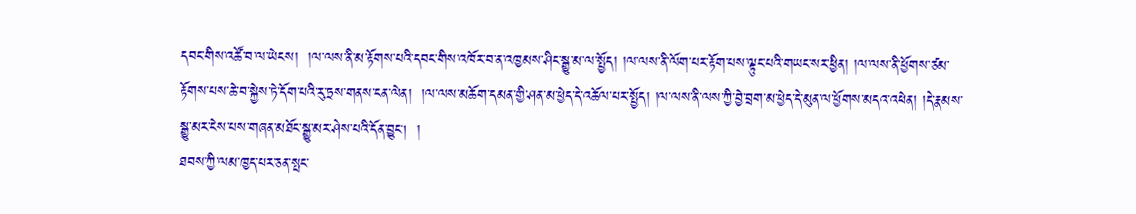དབང་གིས་འཚོ་བ་ལ་ཡེངས།  །ལ་ལས་ནི་མ་རྟོགས་པའི་དབང་གིས་འཁོར་བ་ན་འཁྱམས་ཤིང་སྒྱུ་མ་ལ་སྤྱོད། །ལ་ལས་ནི་ལོག་པར་རྟོག་པས་ལྟུང་པའི་གཡང་སར་ཕྱིན། །ལ་ལས་ནི་ཕྱོགས་ཙམ་རྟོགས་པས་ཆེ་བ་སྐྱེས་ཏེ་དོག་པའི་རུ་ཏྲས་གནས་ངན་ལེན།  །ལ་ལས་མཆོག་དམན་གྱི་ཤན་མ་ཕྱེད་དེ་འཆོལ་པར་སྤྱོད། །ལ་ལས་ནི་ལས་ཀྱི་བྱེ་བྲག་མ་ཕྱེད་དེ་མུན་ལ་ཕྱོགས་མདའ་འཕེན། །དེ་རྣམས་སྒྱུ་མར་ངེས་པས་གཞན་མཐོང་སྒྱུ་མར་ཤེས་པའི་དོན་བྱུང།  །
ཐབས་ཀྱི་ལམ་ཁྱད་པར་ཅན་སྤང་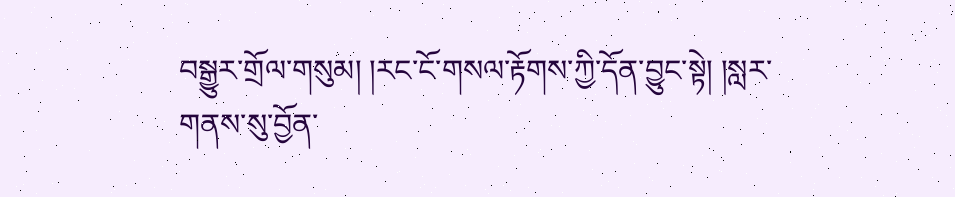བསྒྱུར་གྲོལ་གསུམ། །རང་ངོ་གསལ་རྟོགས་ཀྱི་དོན་བྱུང་སྟེ། །སླར་གནས་སུ་བྱོན་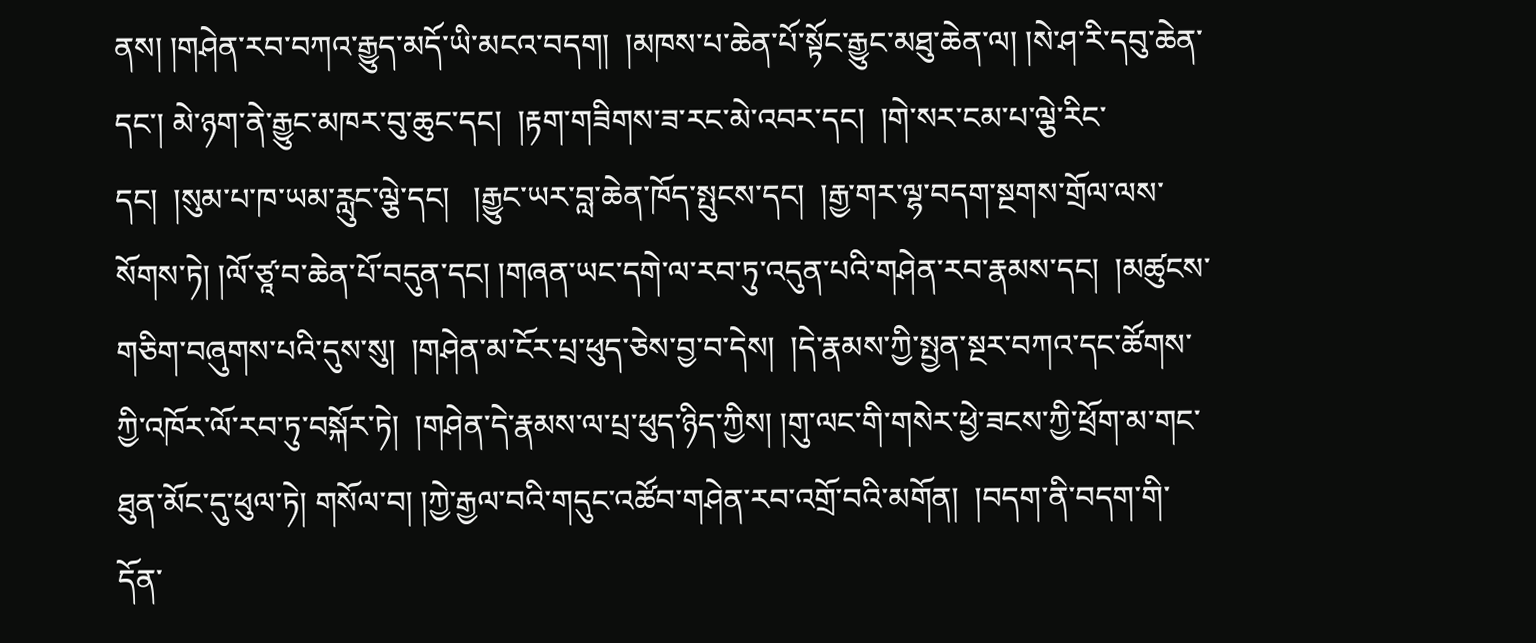ནས། །གཤེན་རབ་བཀའ་རྒྱུད་མདོ་ཡི་མངའ་བདག།  །མཁས་པ་ཆེན་པོ་སྟོང་རྒྱུང་མཐུ་ཆེན་ལ། །སེ་ཤ་རི་དབུ་ཆེན་དང་། མེ་ཉག་ནེ་རྒྱུང་མཁར་བུ་ཆུང་དང།  །རྟག་གཟིགས་ཟ་རང་མེ་འབར་དང།  །གེ་སར་ངམ་པ་ལྕེ་རིང་དང།  །སུམ་པ་ཁ་ཡམ་རླུང་ལྕེ་དང།   །རྒྱུང་ཡར་བླ་ཆེན་ཁོད་སྤུངས་དང།  །རྒྱ་གར་ལྷ་བདག་སྔགས་གྲོལ་ལས་སོགས་ཏེ། །ལོ་ཙཱ་བ་ཆེན་པོ་བདུན་དང། །གཞན་ཡང་དགེ་ལ་རབ་ཏུ་འདུན་པའི་གཤེན་རབ་རྣམས་དང།  །མཚུངས་གཅིག་བཞུགས་པའི་དུས་སུ།  །གཤེན་མ་ངོར་པྲ་ཕུད་ཅེས་བྱ་བ་དེས།  །དེ་རྣམས་ཀྱི་སྤྱན་སྔར་བཀའ་དང་ཚོགས་ཀྱི་འཁོར་ལོ་རབ་ཏུ་བསྐོར་ཏེ།  །གཤེན་དེ་རྣམས་ལ་པྲ་ཕུད་ཉིད་ཀྱིས། །གུ་ལང་གི་གསེར་ཕྱེ་ཟངས་ཀྱི་ཕྲོག་མ་གང་ཐུན་མོང་དུ་ཕུལ་ཏེ། གསོལ་བ། །ཀྱེ་རྒྱལ་བའི་གདུང་འཚོབ་གཤེན་རབ་འགྲོ་བའི་མགོན།  །བདག་ནི་བདག་གི་དོན་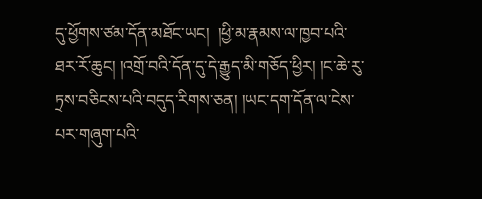དུ་ཕྱོགས་ཙམ་དོན་མཐོང་ཡང།  །ཕྱི་མ་རྣམས་ལ་ཁྱབ་པའི་ཐར་རོ་ཆུང། །འགྲོ་བའི་དོན་དུ་དེ་རྒྱུད་མི་གཅོད་ཕྱིར། །ང་ཆེ་རུ་ཏྲས་བཅིངས་པའི་བདུད་རིགས་ཅན། །ཡང་དག་དོན་ལ་ངེས་པར་གཞུག་པའི་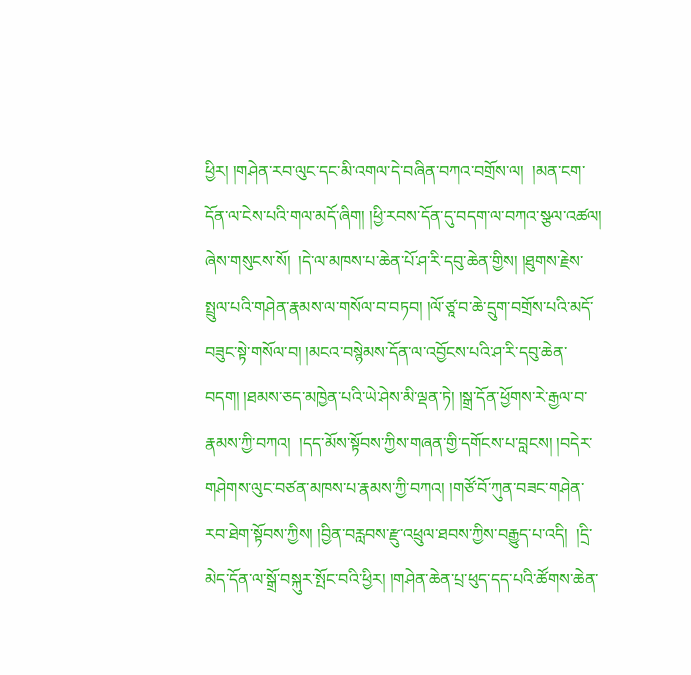ཕྱིར། །གཤེན་རབ་ལུང་དང་མི་འགལ་དེ་བཞིན་བཀའ་བགྲོས་ལ།  །མན་ངག་དོན་ལ་ངེས་པའི་གལ་མདོ་ཞིག། །ཕྱི་རབས་དོན་དུ་བདག་ལ་བཀའ་སྩལ་འཚལ།  ཞེས་གསུངས་སོ།  །དེ་ལ་མཁས་པ་ཆེན་པོ་ཤ་རི་དབུ་ཆེན་གྱིས། །ཐུགས་རྗེས་སྤྲུལ་པའི་གཤེན་རྣམས་ལ་གསོལ་བ་བཏབ། །ལོ་ཙཱ་བ་ཆེ་དྲུག་བགྲོས་པའི་མདོ་བཟུང་སྟེ་གསོལ་བ། །མངའ་བསྙེམས་དོན་ལ་འབྱོངས་པའི་ཤ་རི་དབུ་ཆེན་བདག། །ཐམས་ཅད་མཁྱེན་པའི་ཡེ་ཤེས་མི་ལྡན་ཏེ། །སྒྲ་དོན་ཕྱོགས་རེ་རྒྱལ་བ་རྣམས་ཀྱི་བཀའ།  །དད་མོས་སྟོབས་ཀྱིས་གཞན་གྱི་དགོངས་པ་བླངས། །བདེར་གཤེགས་ལུང་བཙན་མཁས་པ་རྣམས་ཀྱི་བཀའ། །གཙོ་བོ་ཀུན་བཟང་གཤེན་རབ་ཐེག་སྟོབས་ཀྱིས། །བྱིན་བརླབས་རྫུ་འཕྲུལ་ཐབས་ཀྱིས་བརྒྱུད་པ་འདི།  །དྲི་མེད་དོན་ལ་སྒྲོ་བསྐུར་སྤོང་བའི་ཕྱིར། །གཤེན་ཆེན་པྲ་ཕུད་དད་པའི་ཚོགས་ཆེན་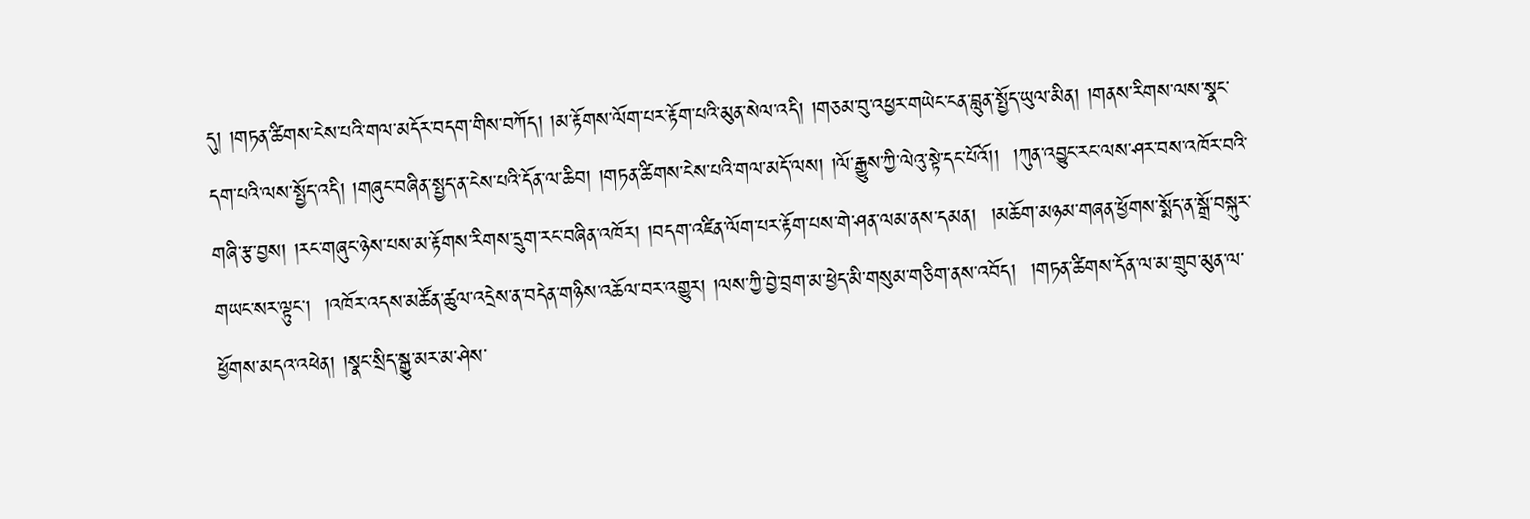དུ། །གཏན་ཚིགས་ངེས་པའི་གལ་མདོར་བདག་གིས་བཀོད། །མ་རྟོགས་ལོག་པར་རྟོག་པའི་མུན་སེལ་འདི། །གཅམ་བུ་འཕྱར་གཡེང་ངན་བླུན་སྤྱོད་ཡུལ་མིན། །གནས་རིགས་ལས་སྣང་དག་པའི་ལས་སྤྱོད་འདི། །གཞུང་བཞིན་སྤྱད་ན་ངེས་པའི་དོན་ལ་ཆིབ། །གཏན་ཚིགས་ངེས་པའི་གལ་མདོ་ལས། །ལོ་རྒྱུས་ཀྱི་ལེའུ་སྟེ་དང་པོའོ།།  །ཀུན་འབྱུང་རང་ལས་ཤར་བས་འཁོར་བའི་གཞི་རྩ་བྱས། །རང་གཞུང་ཉེས་པས་མ་རྟོགས་རིགས་དྲུག་རང་བཞིན་འཁོར། །བདག་འཛིན་ལོག་པར་རྟོག་པས་གེ་ཤན་ལམ་ནས་དམན།  །མཆོག་མཉམ་གཞན་ཕྱོགས་སྨོད་ན་སྒྲོ་བསྐུར་གཡང་སར་ལྟུང།  །འཁོར་འདས་མཚོན་ཚུལ་འདྲེས་ན་བདེན་གཉིས་འཆོལ་བར་འགྱུར། །ལས་ཀྱི་བྱེ་བྲག་མ་ཕྱེད་མི་གསུམ་གཅིག་ནས་འབོད།  །གཏན་ཚིགས་དོན་ལ་མ་གྲུབ་མུན་ལ་ཕྱོགས་མདའ་འཕེན། །སྣང་སྲིད་སྒྱུ་མར་མ་ཤེས་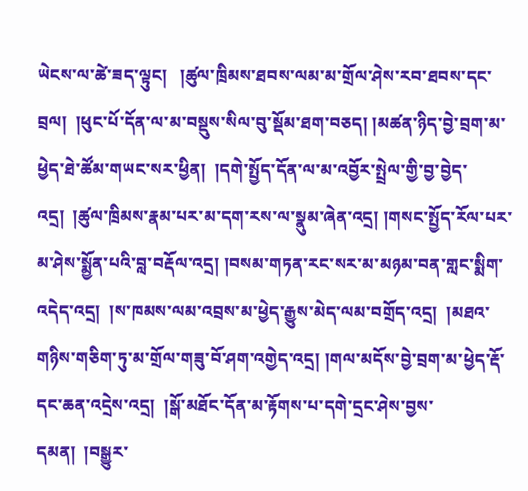ཡེངས་ལ་ཚེ་ཟད་ལྟུང།   །ཚུལ་ཁྲིམས་ཐབས་ལམ་མ་གྲོལ་ཤེས་རབ་ཐབས་དང་བྲལ།  །ཕུང་པོ་དོན་ལ་མ་བསྡུས་སིལ་བུ་སྡོམ་ཐག་བཅད། །མཚན་ཉིད་བྱེ་བྲག་མ་ཕྱེད་ཐེ་ཚོམ་གཡང་སར་ཕྱིན།  །དགེ་སྤྱོད་དོན་ལ་མ་འབྱོར་སྤྲེལ་གྱི་བྱ་བྱེད་འདྲ།  །ཚུལ་ཁྲིམས་རྣམ་པར་མ་དག་རས་ལ་སྣུམ་ཞེན་འདྲ། །གསང་སྤྱོད་རོལ་པར་མ་ཤེས་སྨྱོན་པའི་བླ་བརྡོལ་འདྲ། །བསམ་གཏན་རང་སར་མ་མཉམ་བན་གླང་སྨིག་འདེད་འདྲ།  །ས་ཁམས་ལམ་འབྲས་མ་ཕྱེད་རྒྱུས་མེད་ལམ་བགྲོད་འདྲ།  །མཐའ་གཉིས་གཅིག་ཏུ་མ་གྲོལ་གཟུ་བོ་ཤག་འགྱེད་འདྲ། །གལ་མདོས་བྱེ་བྲག་མ་ཕྱེད་རྡོ་དང་ཆན་འདྲེས་འདྲ།  །སྒོ་མཐོང་དོན་མ་རྟོགས་པ་དགེ་དྲང་ཤེས་བྱས་དམན།  །བསྒྱུར་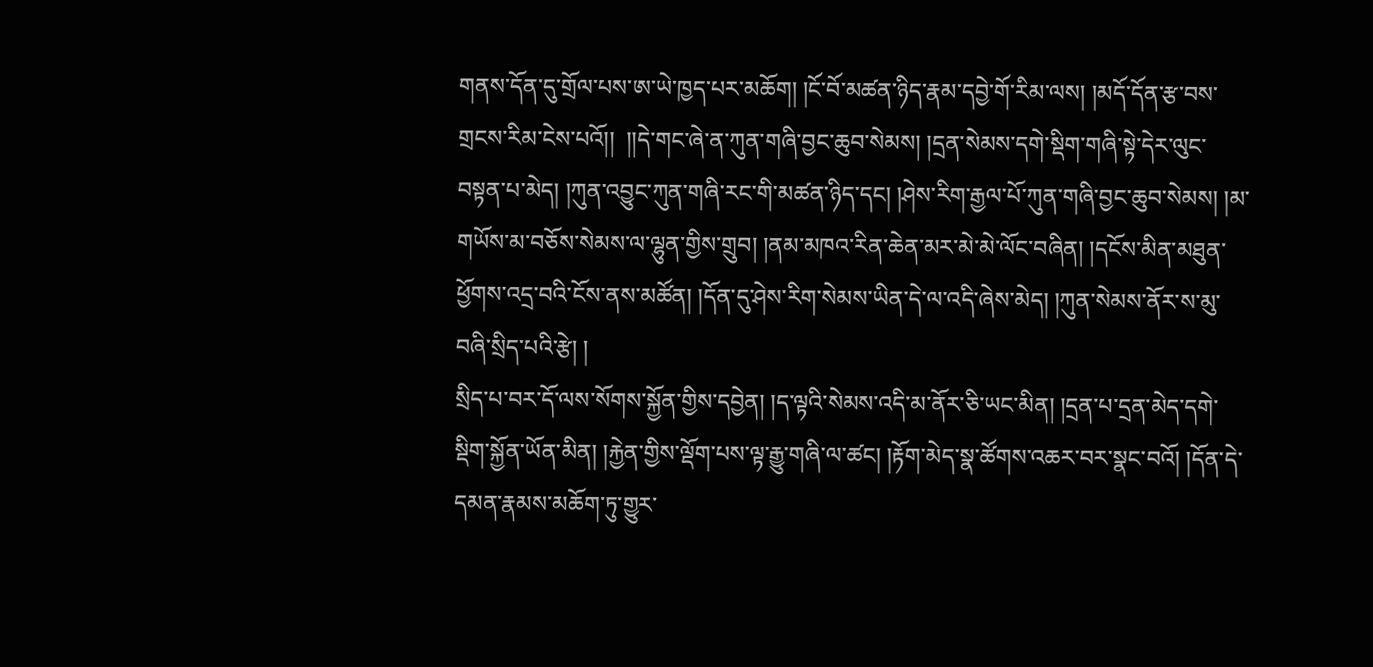གནས་དོན་དུ་གྲོལ་པས་ཨ་ཡེ་ཁྱད་པར་མཆོག། །ངོ་བོ་མཚན་ཉིད་རྣམ་དབྱེ་གོ་རིམ་ལས། །མདོ་དོན་རྩ་བས་གྲངས་རིམ་ངེས་པའོ།།  །།དེ་གང་ཞེ་ན་ཀུན་གཞི་བྱང་ཆུབ་སེམས། །དྲན་སེམས་དགེ་སྡིག་གཞི་སྟེ་དེར་ལུང་བསྟན་པ་མེད། །ཀུན་འབྱུང་ཀུན་གཞི་རང་གི་མཚན་ཉིད་དང། །ཤེས་རིག་རྒྱལ་པོ་ཀུན་གཞི་བྱང་ཆུབ་སེམས། །མ་གཡོས་མ་བཅོས་སེམས་ལ་ལྷུན་གྱིས་གྲུབ། །ནམ་མཁའ་རིན་ཆེན་མར་མེ་མེ་ལོང་བཞིན། །དངོས་མིན་མཐུན་ཕྱོགས་འདྲ་བའི་ངོས་ནས་མཚོན། །དོན་དུ་ཤེས་རིག་སེམས་ཡིན་དེ་ལ་འདི་ཞེས་མེད། །ཀུན་སེམས་ནོར་ས་མུ་བཞི་སྲིད་པའི་རྩེ། །
སྲིད་པ་བར་དོ་ལས་སོགས་སྐྱོན་གྱིས་དབྱེན། །ད་ལྟའི་སེམས་འདི་མ་ནོར་ཅི་ཡང་མིན། །དྲན་པ་དྲན་མེད་དགེ་སྡིག་སྐྱོན་ཡོན་མིན། །རྐྱེན་གྱིས་ལྡོག་པས་ལྟ་རྒྱུ་གཞི་ལ་ཚང། །རྟོག་མེད་སྣ་ཚོགས་འཆར་བར་སྣང་བའོ། །དོན་དེ་དམན་རྣམས་མཆོག་ཏུ་གྱུར་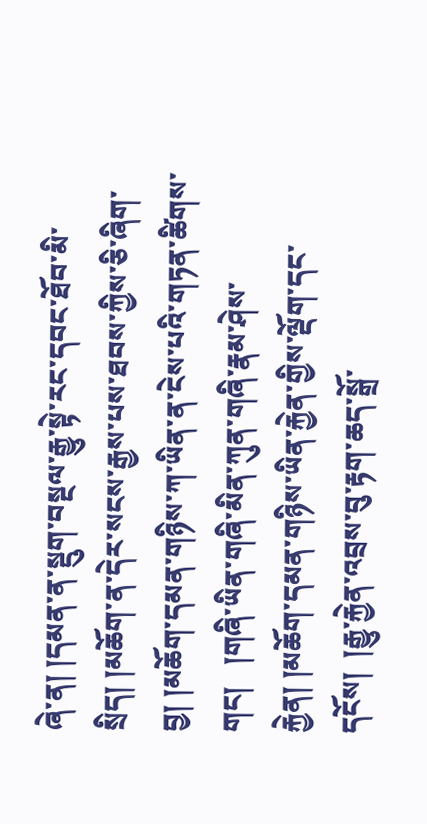ཞེ་ན། །དམན་ན་སྡུག་བསྔལ་རྒྱུ་སྟེ་རང་དབང་ཐོབ་མི་སྲིད། །མཆོག་ན་དེར་སངས་རྒྱས་པས་ཐབས་ཀྱིས་ཅི་ཞིག་བྱ། །མཆོག་དམན་གཉིས་ཀ་ཡིན་ན་ངེས་པའི་གཏན་ཚིགས་གང།   །གཞི་ཡིན་གཞི་མིན་ཀུན་གཞི་རྣམ་ཤེས་རྐྱེན། །མཆོག་དམན་གཉིས་ཡིན་རྐྱེན་གྱིས་ལྡོག་དང་དངོས།  །རྒྱུ་རྐྱེན་འབྲས་བུ་རྟག་ཆད་སྒྲོ་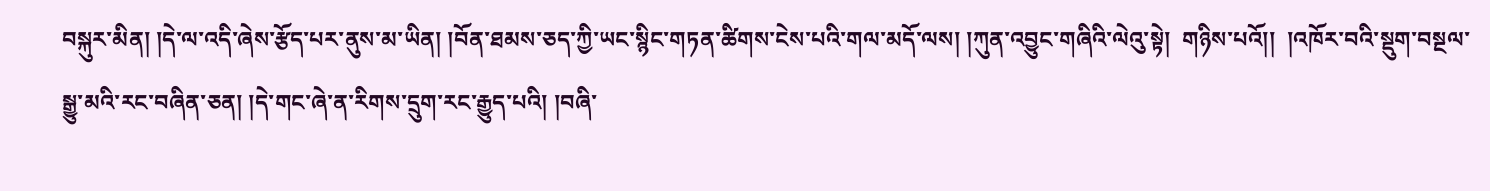བསྐུར་མིན། །དེ་ལ་འདི་ཞེས་རྩོད་པར་ནུས་མ་ཡིན། །བོན་ཐམས་ཅད་ཀྱི་ཡང་སྙིང་གཏན་ཚིགས་ངེས་པའི་གལ་མདོ་ལས། །ཀུན་འབྱུང་གཞིའི་ལེའུ་སྟེ།  གཉིས་པའོ།།  །འཁོར་བའི་སྡུག་བསྔལ་སྒྱུ་མའི་རང་བཞིན་ཅན། །དེ་གང་ཞེ་ན་རིགས་དྲུག་རང་རྒྱུད་པའི། །བཞི་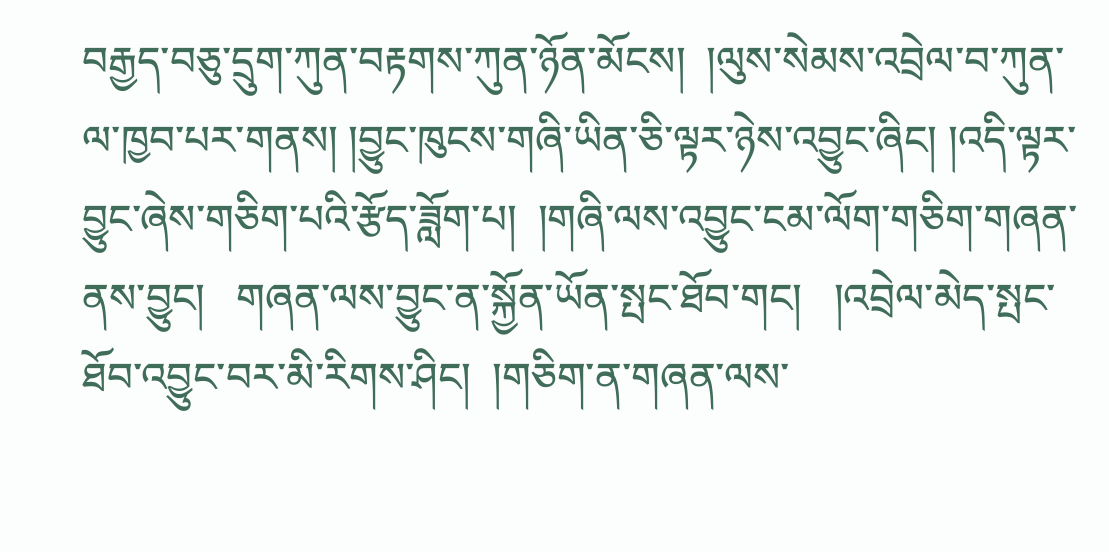བརྒྱད་བཅུ་དྲུག་ཀུན་བརྟགས་ཀུན་ཉོན་མོངས།  །ལུས་སེམས་འབྲེལ་བ་ཀུན་ལ་ཁྱབ་པར་གནས། །བྱུང་ཁུངས་གཞི་ཡིན་ཅི་ལྟར་ཉེས་འབྱུང་ཞིང། །འདི་ལྟར་བྱུང་ཞེས་གཅིག་པའི་རྩོད་ཟློག་པ།  །གཞི་ལས་འབྱུང་ངམ་ལོག་གཅིག་གཞན་ནས་བྱུང།   གཞན་ལས་བྱུང་ན་སྐྱོན་ཡོན་སྤང་ཐོབ་གང།   །འབྲེལ་མེད་སྤང་ཐོབ་འབྱུང་བར་མི་རིགས་ཤིང།  །གཅིག་ན་གཞན་ལས་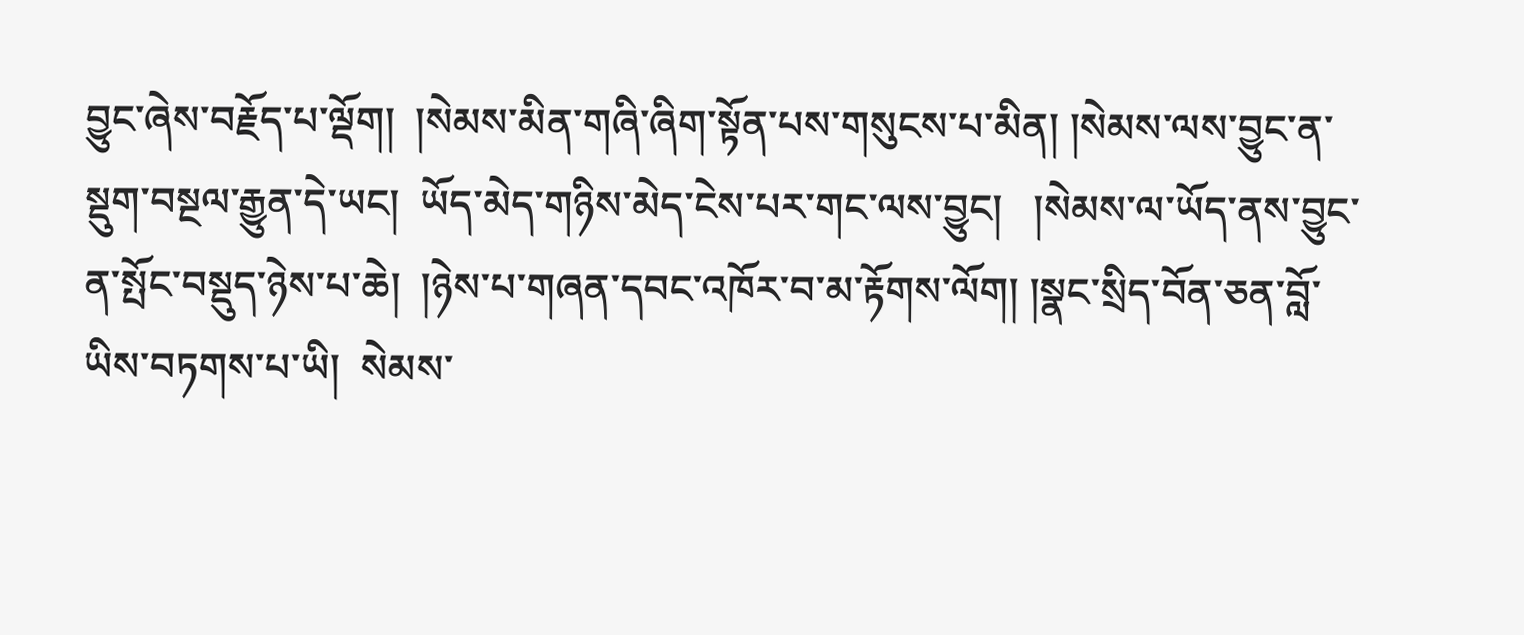བྱུང་ཞེས་བརྗོད་པ་ལྡོག།  །སེམས་མིན་གཞི་ཞིག་སྟོན་པས་གསུངས་པ་མིན། །སེམས་ལས་བྱུང་ན་སྡུག་བསྔལ་རྒྱུན་དེ་ཡང།  ཡོད་མེད་གཉིས་མེད་ངེས་པར་གང་ལས་བྱུང།   །སེམས་ལ་ཡོད་ནས་བྱུང་ན་སྤོང་བསྡུད་ཉེས་པ་ཆེ།  །ཉེས་པ་གཞན་དབང་འཁོར་བ་མ་རྟོགས་ལོག། །སྣང་སྲིད་བོན་ཅན་བློ་ཡིས་བཏགས་པ་ཡི།  སེམས་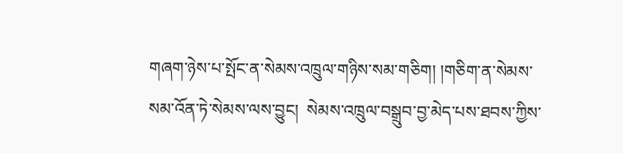གཞག་ཉེས་པ་སྤོང་ན་སེམས་འཁྲུལ་གཉིས་སམ་གཅིག། །གཅིག་ན་སེམས་སམ་འོན་ཏེ་སེམས་ལས་བྱུང།  སེམས་འཁྲུལ་བསྒྲུབ་བྱ་མེད་པས་ཐབས་ཀྱིས་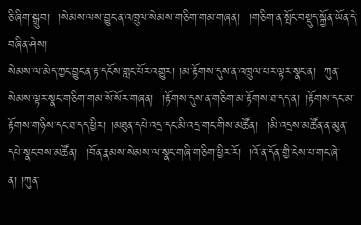ཅི་ཞིག་སྒྲུབ།  །སེམས་ལས་བྱུང་ན་འཁྲུལ་སེམས་གཅིག་གམ་གཞན།  །གཅིག་ན་སྤོང་བསྡུད་སྐྱོན་ཡོན་དེ་བཞིན་ཤེས།
སེམས་ལ་མེད་ཀྱང་བྱུང་ན་རྟ་དངོས་གླང་པོར་འགྱུར། །མ་རྟོགས་དུས་ན་འཁྲུལ་པར་ལྟར་སྣང་ན།  ཀུན་སེམས་ལྟར་སྣང་གཅིག་གམ་སོ་སོར་གཞན།  །རྟོགས་དུས་ན་གཅིག་མ་རྟོགས་ཐ་དད་ན། །རྟོགས་དང་མ་རྟོགས་གཉིས་དང་ཐ་དད་ཕྱིར། །མཐུན་དཔེ་འདྲ་དང་མི་འདྲ་གང་གིས་མཚོན།  །མི་འདྲས་མཚོན་ན་མུན་དཔེ་སྣང་བས་མཚོན།  །བོན་རྣམས་སེམས་ལ་སྣང་གཞི་གཅིག་ཕྱིར་རོ།  །འོ་ན་དོན་གྱི་ངེས་པ་གང་ཞེ་ན། །ཀུན་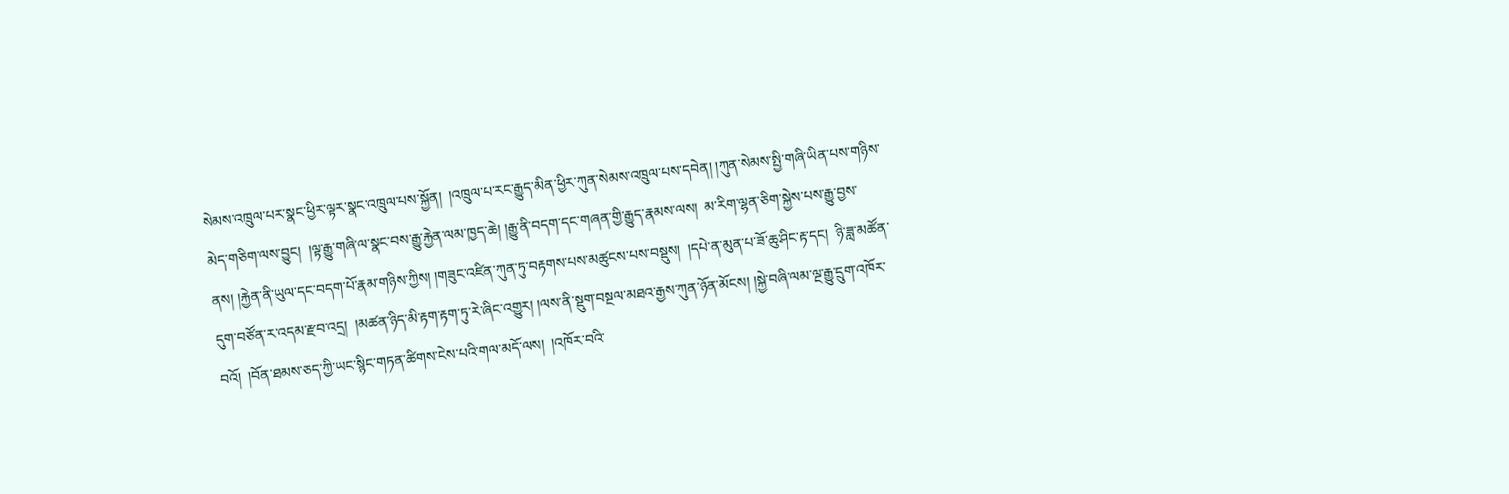སེམས་འཁྲུལ་པར་སྣང་ཕྱིར་ལྟར་སྣང་འཁྲུལ་པས་སྐྱོན།  །འཁྲུལ་པ་རང་རྒྱུད་མིན་ཕྱིར་ཀུན་སེམས་འཁྲུལ་པས་དབེན། །ཀུན་སེམས་སྤྱི་གཞི་ཡིན་པས་གཉིས་མེད་གཅིག་ལས་བྱུང།  །ལྟ་རྒྱུ་གཞི་ལ་སྣང་བས་རྒྱུ་རྐྱེན་ལམ་ཁྱད་ཆེ། །རྒྱུ་ནི་བདག་དང་གཞན་གྱི་རྒྱུད་རྣམས་ལས།  མ་རིག་ལྷན་ཅིག་སྐྱེས་པས་རྒྱུ་བྱས་ནས། །རྐྱེན་ནི་ཡུལ་དང་བདག་པོ་རྣམ་གཉིས་ཀྱིས། །གཟུང་འཛིན་ཀུན་ཏུ་བརྟགས་པས་མཚུངས་པས་བསྡུས།  །དཔེ་ན་མུན་པ་ཟོ་ཆུ་ཤིང་རྟ་དང།  ཉི་ཟླ་མཚོན་དུག་བཙོན་ར་འདམ་རྫབ་འདྲ།  །མཚན་ཉིད་མི་རྟག་རྟག་ཏུ་རེ་ཞིང་འགྱུར། །ལས་ནི་སྡུག་བསྔལ་མཐའ་རྒྱས་ཀུན་ཉོན་མོངས། །སྐྱེ་བཞི་ལམ་ལྔ་རྒྱུ་དྲུག་འཁོར་བའོ།  །བོན་ཐམས་ཅད་ཀྱི་ཡང་སྙིང་གཏན་ཚིགས་ངེས་པའི་གལ་མདོ་ལས།  །འཁོར་བའི་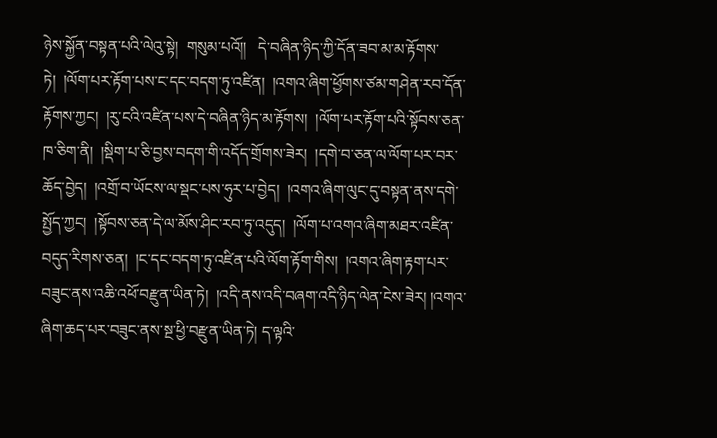ཉེས་སྐྱོན་བསྟན་པའི་ལེའུ་སྟེ།  གསུམ་པའོ།།   དེ་བཞིན་ཉིད་ཀྱི་དོན་ཟབ་མ་མ་རྟོགས་ཏེ།  །ལོག་པར་རྟོག་པས་ང་དང་བདག་ཏུ་འཛིན།  །འགའ་ཞིག་ཕྱོགས་ཙམ་གཤེན་རབ་དོན་རྟོགས་ཀྱང།  །རུ་ངའི་འཛིན་པས་དེ་བཞིན་ཉིད་མ་རྟོགས།  །ལོག་པར་རྟོག་པའི་སྟོབས་ཅན་ཁ་ཅིག་ནི།  །སྡིག་པ་ཅི་བྱས་བདག་གི་འདོད་གྲོགས་ཟེར།  །དགེ་བ་ཅན་ལ་ལོག་པར་བར་ཆོད་བྱེད།  །འགྲོ་བ་ཡོངས་ལ་སྡང་པས་ཧུར་པ་བྱེད།  །འགའ་ཞིག་ལུང་དུ་བསྟན་ནས་དགེ་སྤྱོད་ཀྱང།  །སྟོབས་ཅན་དེ་ལ་མོས་ཤིང་རབ་ཏུ་འདུད།  །ལོག་པ་འགའ་ཞིག་མཐར་འཛིན་བདུད་རིགས་ཅན།  །ང་དང་བདག་ཏུ་འཛིན་པའི་ལོག་རྟོག་གིས།  །འགའ་ཞིག་རྟག་པར་བཟུང་ནས་འཆི་འཕོ་བརྫུན་ཡིན་ཏེ།  །འདི་ནས་འདི་བཞག་འདི་ཉིད་ལེན་ངེས་ཟེར། །འགའ་ཞིག་ཆད་པར་བཟུང་ནས་སྔ་ཕྱི་བརྫུན་ཡིན་ཏེ། ད་ལྟའི་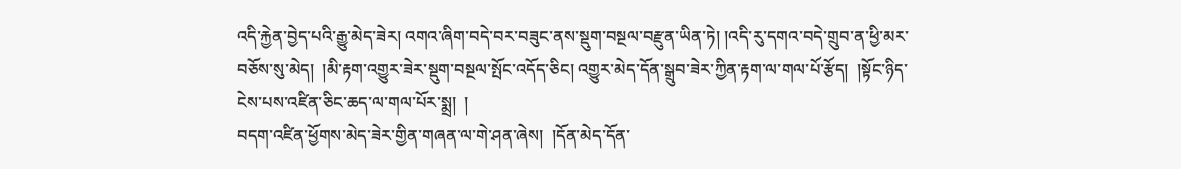འདི་རྐྱེན་བྱེད་པའི་རྒྱུ་མེད་ཟེར། འགའ་ཞིག་བདེ་བར་བཟུང་ནས་སྡུག་བསྔལ་བརྫུན་ཡིན་ཏེ། །འདི་རུ་དགའ་བདེ་གྲུབ་ན་ཕྱི་མར་བཅོས་སུ་མེད།  །མི་རྟག་འགྱུར་ཟེར་སྡུག་བསྔལ་སྤོང་འདོད་ཅིང། འགྱུར་མེད་དོན་སྒྲུབ་ཟེར་ཀྱིན་རྟག་ལ་གལ་པོ་རྩོད།  །སྟོང་ཉིད་ངེས་པས་འཛིན་ཅིང་ཆད་ལ་གལ་པོར་སྨྲ།  །
བདག་འཛིན་ཕྱོགས་མེད་ཟེར་གྱིན་གཞན་ལ་གེ་ཤན་ཞེས།  །དོན་མེད་དོན་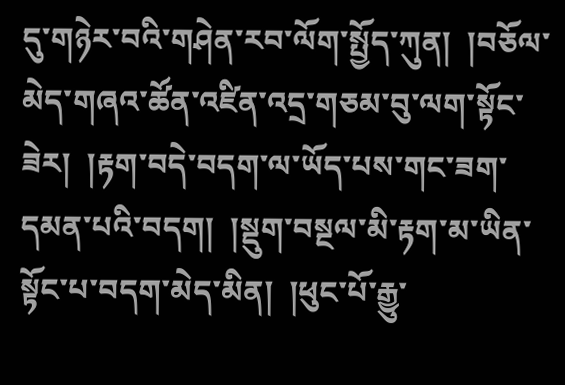དུ་གཉེར་བའི་གཤེན་རབ་ལོག་སྤྱོད་ཀུན།  །བཅོལ་མེད་གཞའ་ཚོན་འཛིན་འདྲ་གཅམ་བུ་ལག་སྟོང་ཟེར།  །རྟག་བདེ་བདག་ལ་ཡོད་པས་གང་ཟག་དམན་པའི་བདག།  །སྡུག་བསྔལ་མི་རྟག་མ་ཡིན་སྟོང་པ་བདག་མེད་མིན།  །ཕུང་པོ་རྒྱུ་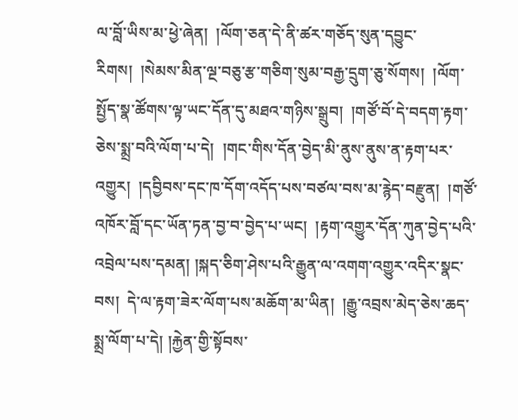ལ་བློ་ཡིས་མ་ཕྱེ་ཞེན།  །ལོག་ཅན་དེ་ནི་ཚར་གཅོད་སུན་དབྱུང་རིགས།  །སེམས་མིན་ལྔ་བཅུ་རྩ་གཅིག་སུམ་བརྒྱ་དྲུག་ཅུ་སོགས།  །ལོག་སྤྱོད་སྣ་ཚོགས་ལྟ་ཡང་དོན་དུ་མཐའ་གཉིས་སྒྲུབ།  །གཙོ་བོ་དེ་བདག་རྟག་ཅེས་སྨྲ་བའི་ལོག་པ་དེ།  །གང་གིས་དོན་བྱེད་མི་ནུས་ནུས་ན་རྟག་པར་འགྱུར།  །དབྱིབས་དང་ཁ་དོག་འདོད་པས་བཙལ་བས་མ་རྙེད་བརྫུན།  །གཙོ་འཁོར་བློ་དང་ཡོན་ཏན་བྱ་བ་བྱེད་པ་ཡང།  །རྟག་འགྱུར་དོན་ཀུན་བྱེད་པའི་འབྲེལ་པས་དམན། །སྐད་ཅིག་ཤེས་པའི་རྒྱུན་ལ་འགག་འགྱུར་འདིར་སྣང་བས།  དེ་ལ་རྟག་ཟེར་ལོག་པས་མཆོག་མ་ཡིན།  །རྒྱུ་འབྲས་མེད་ཅེས་ཆད་སྨྲ་ལོག་པ་དེ། །རྐྱེན་གྱི་སྟོབས་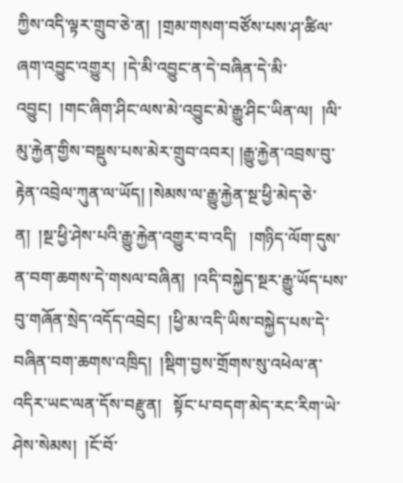ཀྱིས་འདི་ལྟར་གྲུབ་ཅེ་ན།  །གྲམ་གསག་བཙོས་པས་ཤ་ཚིལ་ཞག་འབྱུང་འགྱུར།  །དེ་མི་འབྱུང་ན་དེ་བཞིན་དེ་མི་འབྱུང།  །གང་ཞིག་ཤིང་ལས་མེ་འབྱུང་མེ་རྒྱུ་ཤིང་ཡིན་ལ།  །ལི་མུ་རྐྱེན་གྱིས་བསྡུས་པས་མེར་གྲུབ་འབར། །རྒྱུ་རྐྱེན་འབྲས་བུ་རྟེན་འབྲེལ་ཀུན་ལ་ཡོད། །སེམས་ལ་རྒྱུ་རྐྱེན་སྔ་ཕྱི་མེད་ཅེ་ན།  །སྔ་ཕྱི་ཤེས་པའི་རྒྱུ་རྐྱེན་འགྱུར་བ་འདི།   །གཉིད་ལོག་དུས་ན་བག་ཆགས་དེ་གསལ་བཞིན།  །འདི་བསྐྱེད་སྔར་རྒྱུ་ཡོད་པས་བུ་གཞོན་སྲེད་འདོད་འབྲེང།  །ཕྱི་མ་འདི་ཡིས་བསྐྱེད་པས་དེ་བཞིན་བག་ཆགས་འཁྲིད།  །སྡིག་བྱས་གྲོགས་སུ་འཕེལ་ན་འདིར་ཡང་ལན་དོས་བརྫུན།   སྟོང་པ་བདག་མེད་རང་རིག་ཡེ་ཤེས་སེམས།  །ངོ་བོ་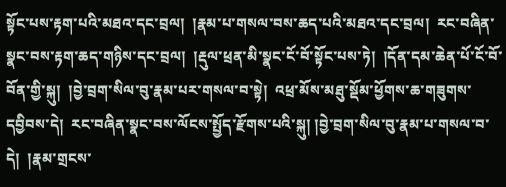སྟོང་པས་རྟག་པའི་མཐའ་དང་བྲལ།  །རྣམ་པ་གསལ་བས་ཆད་པའི་མཐའ་དང་བྲལ།  རང་བཞིན་སྣང་བས་རྟག་ཆད་གཉིས་དང་བྲལ།  །རྡུལ་ཕྲན་མི་སྣང་ངོ་བོ་སྟོང་པས་ཏེ།  །དོན་དམ་ཆེན་པོ་ངོ་བོ་བོན་གྱི་སྐུ།  །བྱེ་བྲག་སིལ་བུ་རྣམ་པར་གསལ་བ་སྟེ།  འཕྲ་མོས་མཐུ་སྡོམ་ཕྱོགས་ཆ་གཟུགས་དབྱིབས་དེ།  རང་བཞིན་སྣང་བས་ལོངས་སྤྱོད་རྫོགས་པའི་སྐུ། །བྱེ་བྲག་སིལ་བུ་རྣམ་པ་གསལ་བ་དེ།  །རྣམ་གྲངས་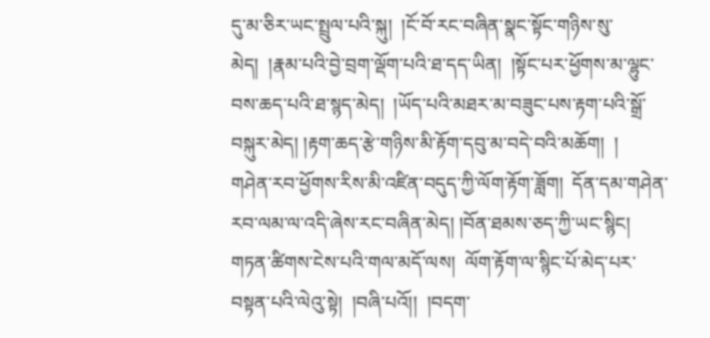དུ་མ་ཅིར་ཡང་སྤྲུལ་པའི་སྐུ།  །ངོ་བོ་རང་བཞིན་སྣང་སྟོང་གཉིས་སུ་མེད།  །རྣམ་པའི་བྱེ་བྲག་ལྡོག་པའི་ཐ་དད་ཡིན།  །སྟོང་པར་ཕྱོགས་མ་ལྷུང་བས་ཆད་པའི་ཐ་སྙད་མེད།  །ཡོད་པའི་མཐར་མ་བཟུང་པས་རྟག་པའི་སྒྲོ་བསྐུར་མེད། །རྟག་ཆད་རྩེ་གཉིས་མི་རྟོག་དབུ་མ་བདེ་བའི་མཆོག།  །
གཤེན་རབ་ཕྱོགས་རིས་མི་འཛིན་བདུད་ཀྱི་ལོག་རྟོག་ཟློག།  དོན་དམ་གཤེན་རབ་ལམ་ལ་འདི་ཞེས་རང་བཞིན་མེད། །བོན་ཐམས་ཅད་ཀྱི་ཡང་སྙིང།  གཏན་ཚིགས་ངེས་པའི་གལ་མདོ་ལས།  ལོག་རྟོག་ལ་སྙིང་པོ་མེད་པར་བསྟན་པའི་ལེའུ་སྟེ།  །བཞི་པའོ།།  །བདག་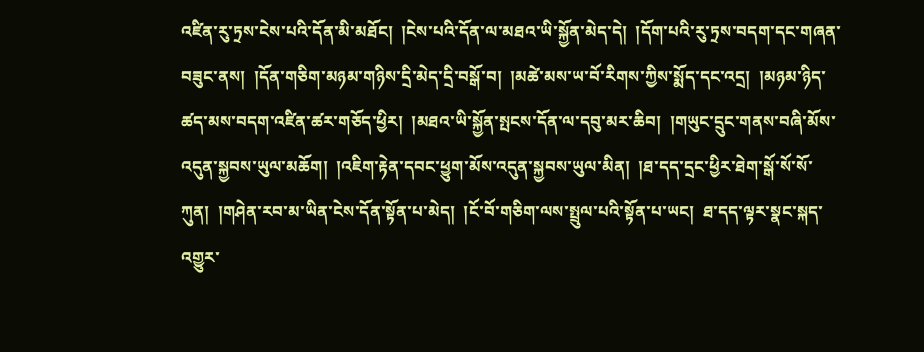འཛིན་རུ་ཏྲས་ངེས་པའི་དོན་མི་མཐོང།  །ངེས་པའི་དོན་ལ་མཐའ་ཡི་སྐྱོན་མེད་དེ།  །དོག་པའི་རུ་ཏྲས་བདག་དང་གཞན་བཟུང་ནས།  །དོན་གཅིག་མཉམ་གཉིས་དྲི་མེད་དྲི་བསྒོ་བ།  །མཚེ་མས་ཡ་བོ་རིགས་ཀྱིས་སྨོད་དང་འདྲ།  །མཉམ་ཉིད་ཚད་མས་བདག་འཛིན་ཚར་གཅོད་ཕྱིར།  །མཐའ་ཡི་སྐྱོན་སྤངས་དོན་ལ་དབུ་མར་ཆིབ།  །གཡུང་དྲུང་གནས་བཞི་མོས་འདུན་སྐྱབས་ཡུལ་མཆོག།  །འཇིག་རྟེན་དབང་ཕྱུག་མོས་འདུན་སྐྱབས་ཡུལ་མིན།  །ཐ་དད་དྲང་ཕྱིར་ཐེག་སྒོ་སོ་སོ་ཀུན།  །གཤེན་རབ་མ་ཡིན་ངེས་དོན་སྟོན་པ་མེད།  །ངོ་བོ་གཅིག་ལས་སྤྲུལ་པའི་སྟོན་པ་ཡང།  ཐ་དད་ལྟར་སྣང་སྐད་འགྱུར་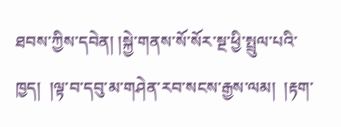ཐབས་ཀྱིས་དབེན། །སྐྱེ་གནས་སོ་སོར་སྔ་ཕྱི་སྤྲུལ་པའི་ཁྱད།  །ལྟ་བ་དབུ་མ་གཤེན་རབ་སངས་རྒྱས་ལམ།  །རྟག་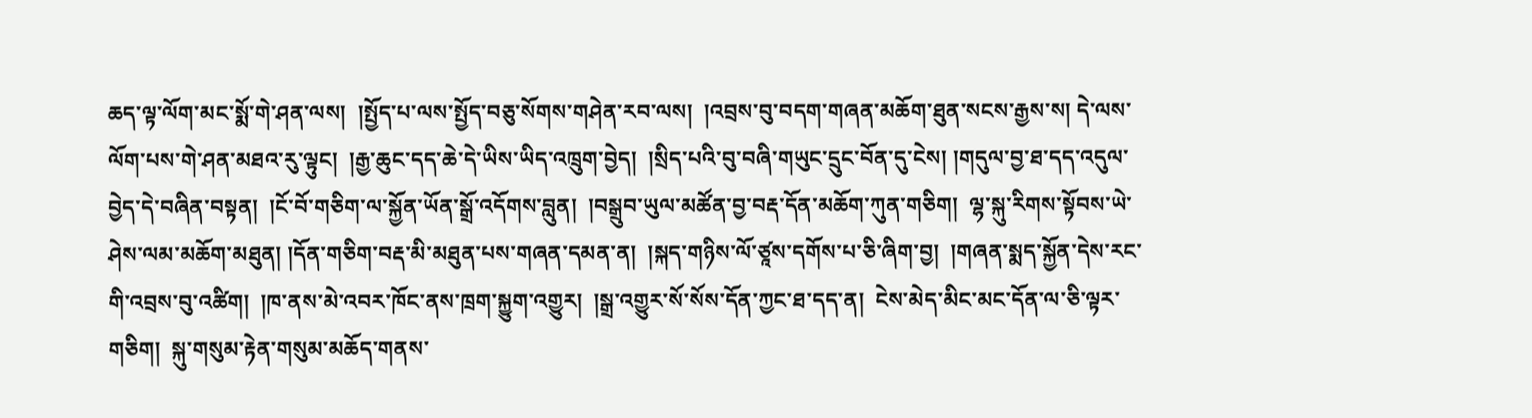ཆད་ལྟ་ལོག་མང་སྨོ་གེ་ཤན་ལས།  །སྤྱོད་པ་ལས་སྤྱོད་བཅུ་སོགས་གཤེན་རབ་ལས།  །འབྲས་བུ་བདག་གཞན་མཆོག་ཐུན་སངས་རྒྱས་ས། དེ་ལས་ལོག་པས་གེ་ཤན་མཐའ་རུ་ལྟུང།  །རྒྱ་ཆུང་དད་ཆེ་དེ་ཡིས་ཡིད་འཁྲུག་བྱེད།  །སྲིད་པའི་བུ་བཞི་གཡུང་དྲུང་བོན་དུ་ངེས། །གདུལ་བྱ་ཐ་དད་འདུལ་བྱེད་དེ་བཞིན་བསྟན།  །ངོ་བོ་གཅིག་ལ་སྐྱོན་ཡོན་སྒྲོ་འདོགས་བླུན།  །བསྒྲུབ་ཡུལ་མཚོན་བྱ་བརྡ་དོན་མཆོག་ཀུན་གཅིག།  ལྷ་སྐུ་རིགས་སྟོབས་ཡེ་ཤེས་ལམ་མཆོག་མཐུན། །དོན་གཅིག་བརྡ་མི་མཐུན་པས་གཞན་དམན་ན།  །སྐད་གཉིས་ལོ་ཙཱས་དགོས་པ་ཅི་ཞིག་བྱ།  །གཞན་སྨད་སྐྱོན་དེས་རང་གི་འབྲས་བུ་འཚིག།  །ཁ་ནས་མེ་འབར་ཁོང་ནས་ཁྲག་སྐྱུག་འགྱུར།  །སྒྲ་འགྱུར་སོ་སོས་དོན་ཀྱང་ཐ་དད་ན།  ངེས་མེད་མིང་མང་དོན་ལ་ཅི་ལྟར་གཅིག།  སྐུ་གསུམ་རྟེན་གསུམ་མཆོད་གནས་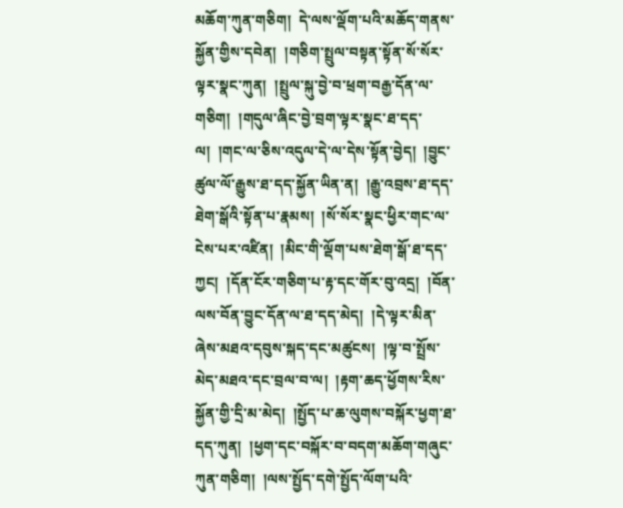མཆོག་ཀུན་གཅིག།  དེ་ལས་ལྡོག་པའི་མཆོད་གནས་སྐྱོན་གྱིས་དབེན།  །གཅིག་སྤྲུལ་བསྟན་སྟོན་སོ་སོར་ལྟར་སྣང་ཀུན།  །སྤྲུལ་སྐུ་བྱེ་བ་ཕྲག་བརྒྱ་དོན་ལ་གཅིག།  །གདུལ་ཞིང་བྱེ་བྲག་ལྟར་སྣང་ཐ་དད་ལ།  །གང་ལ་ཅིས་འདུལ་དེ་ལ་དེས་སྟོན་བྱེད།  །བྱུང་ཚུལ་ལོ་རྒྱུས་ཐ་དད་སྐྱོན་ཡིན་ན།  །རྒྱུ་འབྲས་ཐ་དད་ཐེག་སྒོའི་སྟོན་པ་རྣམས།  །སོ་སོར་སྣང་ཕྱིར་གང་ལ་ངེས་པར་འཛིན།  །མིང་གི་ལྡོག་པས་ཐེག་སྒོ་ཐ་དད་ཀྱང།  །དོན་ངོར་གཅིག་པ་རྟ་དང་གོར་བུ་འདྲ།  །བོན་ལས་བོན་བྱུང་དོན་ལ་ཐ་དད་མེད།  །དེ་ལྟར་མིན་ཞེས་མཐའ་དབུས་སྐད་དང་མཚུངས།  །ལྟ་བ་སྤྲོས་མེད་མཐའ་དང་བྲལ་བ་ལ།  །རྟག་ཆད་ཕྱོགས་རིས་སྐྱོན་གྱི་དྲི་མ་མེད།  །སྤྱོད་པ་ཆ་ལུགས་བསྐོར་ཕྱག་ཐ་དད་ཀུན།  །ཕྱག་དང་བསྐོར་བ་བདག་མཆོག་གཞུང་ཀུན་གཅིག།  །ལས་སྤྱོད་དགེ་སྤྱོད་ལོག་པའི་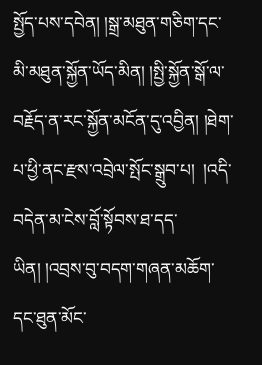སྤྱོད་པས་དབེན། །སྒྲ་མཐུན་གཅིག་དང་མི་མཐུན་སྐྱོན་ཡོད་མིན། །སྤྱི་སྐྱོན་སྒོ་ལ་བརྗོད་ན་རང་སྐྱོན་མངོན་དུ་འབྱིན། །ཐེག་པ་ཕྱི་ནང་རྫས་འབྲེལ་སྤོང་སྒྲུབ་པ།  །འདི་བདེན་མ་ངེས་བློ་སྟོབས་ཐ་དད་ཡིན། །འབྲས་བུ་བདག་གཞན་མཆོག་དང་ཐུན་མོང་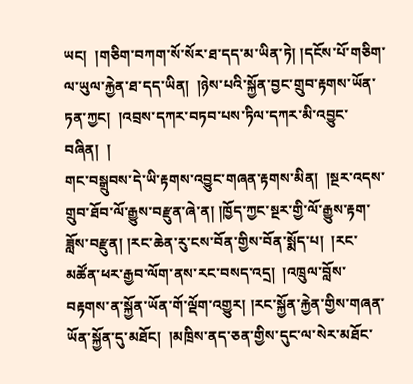ཡང།  །གཅིག་བཀག་སོ་སོར་ཐ་དད་མ་ཡིན་ཏེ། །དངོས་པོ་གཅིག་ལ་ཡུལ་རྐྱེན་ཐ་དད་ཡིན།  །ཉེས་པའི་སྐྱོན་བྱང་གྲུབ་རྟགས་ཡོན་ཏན་ཀྱང།  །འབྲས་དཀར་བཏབ་པས་ཏིལ་དཀར་མི་འབྱུང་བཞིན།  །
གང་བསྒྲུབས་དེ་ཡི་རྟགས་འབྱུང་གཞན་རྟགས་མིན།  །སྔར་འདས་གྲུབ་ཐོབ་ལོ་རྒྱུས་བརྫུན་ཞེ་ན། །ཁྱོད་ཀྱང་སྔར་གྱི་ལོ་རྒྱུས་རྟག་ཟློས་བརྫུན། །རང་ཆེན་རུ་ངས་བོན་གྱིས་བོན་སྨོད་པ།  །རང་མཚོན་ཕར་རྒྱབ་ལོག་ནས་རང་བསད་འདྲ།  །འཁྲུལ་བློས་བརྟགས་ན་སྐྱོན་ཡོན་གོ་ལྡོག་འགྱུར། །རང་སྐྱོན་རྐྱེན་གྱིས་གཞན་ཡོན་སྐྱོན་དུ་མཐོང།  །མཁྲིས་ནད་ཅན་གྱིས་དུང་ལ་སེར་མཐོང་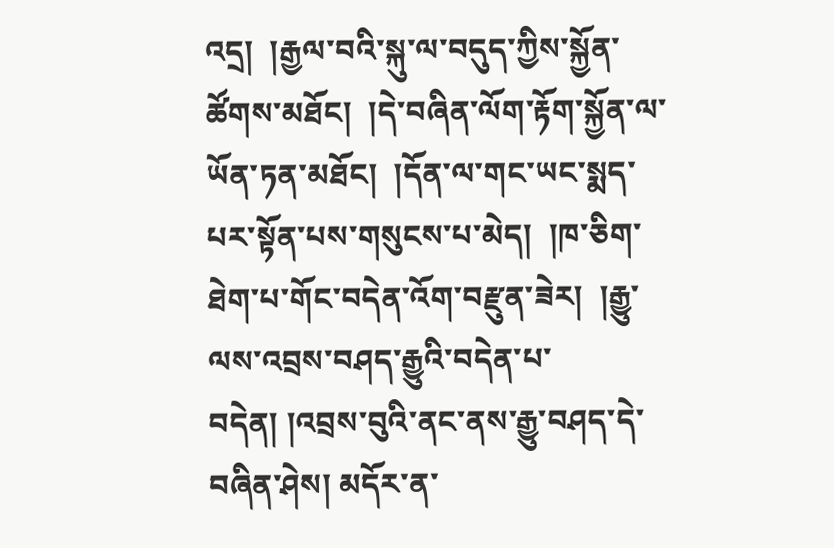འདྲ།  །རྒྱལ་བའི་སྐུ་ལ་བདུད་ཀྱིས་སྐྱོན་ཚོགས་མཐོང།  །དེ་བཞིན་ལོག་རྟོག་སྐྱོན་ལ་ཡོན་ཏན་མཐོང།  །དོན་ལ་གང་ཡང་སྨད་པར་སྟོན་པས་གསུངས་པ་མེད།  །ཁ་ཅིག་ཐེག་པ་གོང་བདེན་འོག་བརྫུན་ཟེར།  །རྒྱུ་ལས་འབྲས་བཤད་རྒྱུའི་བདེན་པ་བདེན། །འབྲས་བུའི་ནང་ནས་རྒྱུ་བཤད་དེ་བཞིན་ཤེས། མདོར་ན་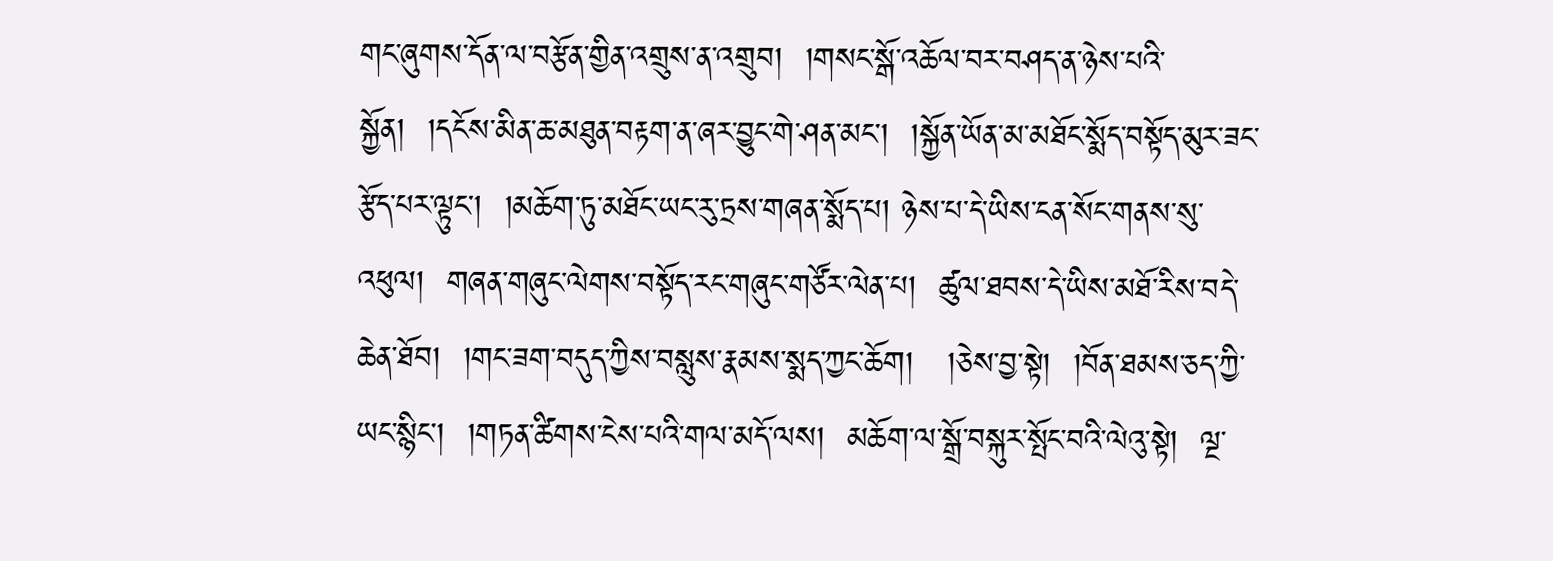གང་ཞུགས་དོན་ལ་བརྩོན་གྱིན་འགྲུས་ན་འགྲུབ།  །གསང་སྒོ་འཆོལ་བར་བཤད་ན་ཉེས་པའི་སྐྱོན།  །དངོས་མིན་ཆ་མཐུན་བརྟག་ན་ཞར་བྱུང་གེ་ཤན་མང།  །སྐྱོན་ཡོན་མ་མཐོང་སྨོད་བསྟོད་མུར་ཟང་རྩོད་པར་ལྟུང།  །མཆོག་ཏུ་མཐོང་ཡང་རུ་ཏྲས་གཞན་སྨོད་པ། ཉེས་པ་དེ་ཡིས་ངན་སོང་གནས་སུ་འཕུལ།  གཞན་གཞུང་ལེགས་བསྟོད་རང་གཞུང་གཙོར་ལེན་པ།  ཚུལ་ཐབས་དེ་ཡིས་མཐོ་རིས་བདེ་ཆེན་ཐོབ།  །གང་ཟག་བདུད་ཀྱིས་བསླུས་རྣམས་སྨད་ཀྱང་ཆོག།   །ཅེས་བྱ་སྟེ།  །བོན་ཐམས་ཅད་ཀྱི་ཡང་སྙིང།  །གཏན་ཚིགས་ངེས་པའི་གལ་མདོ་ལས།  མཆོག་ལ་སྒྲོ་བསྐུར་སྤོང་བའི་ལེའུ་སྟེ།  ལྔ་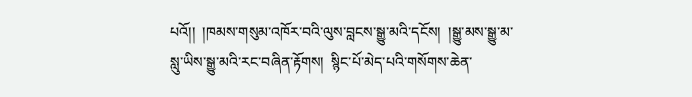པའོ།།  །ཁམས་གསུམ་འཁོར་བའི་ལུས་བླངས་སྒྱུ་མའི་དངོས།  །སྒྱུ་མས་སྒྱུ་མ་སླུ་ཡིས་སྒྱུ་མའི་རང་བཞིན་རྟོགས།  སྙིང་པོ་མེད་པའི་གསོགས་ཆེན་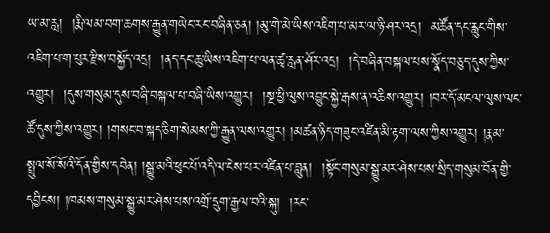ཡ་མ་རླ།  །རྨི་ལམ་བག་ཆགས་རྒྱུན་གཡེང་རང་བཞིན་ཅན། །མུ་གེ་མེ་ཡིས་འཇིག་པ་མར་ལ་ཉི་ཤར་འདྲ།  མཚོན་དང་རླུང་གིས་འཇིག་པ་ག་པུར་རྫིས་བསྐྱོད་འདྲ།  །ནད་དང་ཆུ་ཡིས་འཇིག་པ་ལན་ཚྭ་རླན་ཤོར་འདྲ།  །དེ་བཞིན་བསྐལ་པས་སྣོད་བཅུད་དུས་ཀྱིས་འགྱུར།  །དུས་གསུམ་དུས་བཞི་བསྐལ་པ་བཞི་ཡིས་འགྱུར།  །སྔ་ཕྱི་ལུས་འབྱུང་སྐྱེ་རྒས་ན་འཆིས་འགྱུར། །བར་དོ་མངལ་ལུས་ལང་ཚོ་དུས་ཀྱིས་འགྱུར། །གསང་བ་སྐད་ཅིག་སེམས་ཀྱི་རྒྱུན་ལས་འགྱུར། །མཚན་ཉིད་གཟུང་འཛིན་མི་རྟག་ལས་ཀྱིས་འགྱུར། །རྣམ་སྤྲུལ་སོ་སོའི་དོན་གྱིས་དབེན། །སྒྱུ་མའི་ཕུང་པོ་འདི་ལ་ངེས་པར་འཛིན་པ་བླུན།  །སྟོང་གསུམ་སྒྱུ་མར་ཤེས་པས་སྲིད་གསུམ་བོན་གྱི་དབྱིངས། །ཁམས་གསུམ་སྒྱུ་མར་ཤེས་པས་འགྲོ་དྲུག་རྒྱལ་བའི་སྐུ།  །རང་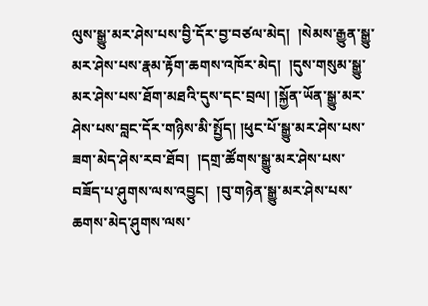ལུས་སྒྱུ་མར་ཤེས་པས་བྱི་དོར་བྱ་བཙལ་མེད།  །སེམས་རྒྱུན་སྒྱུ་མར་ཤེས་པས་རྣམ་རྟོག་ཆགས་འཁོར་མེད།  །དུས་གསུམ་སྒྱུ་མར་ཤེས་པས་ཐོག་མཐའི་དུས་དང་བྲལ། །སྐྱོན་ཡོན་སྒྱུ་མར་ཤེས་པས་བླང་དོར་གཉིས་མི་སྤྱོད། །ཕུང་པོ་སྒྱུ་མར་ཤེས་པས་ཟག་མེད་ཤེས་རབ་ཐོབ།  །དགྲ་ཚོགས་སྒྱུ་མར་ཤེས་པས་བཟོད་པ་ཤུགས་ལས་འབྱུང།  །བུ་གཉེན་སྒྱུ་མར་ཤེས་པས་ཆགས་མེད་ཤུགས་ལས་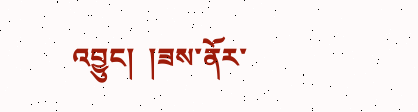འབྱུང།  །ཟས་ནོར་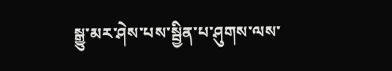སྒྱུ་མར་ཤེས་པས་སྦྱིན་པ་ཤུགས་ལས་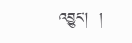འབྱུང།  །